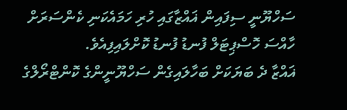ސަހްޔޫނީ ސިފައިން ޣައްޒާގައި ހުރި ހަމައެކަނި ކެންސަރަށް ހާއްސަ ހޮސްޕިޓަލް ފުނޑު ފުނޑު ކޮށްލައިފިއެވެ.
ޣައްޒާ ދެ ބަޔަކަށް ބަހާލައިގެން ސަހްޔޫނީންގެ ކޮންޓްރޯލްގެ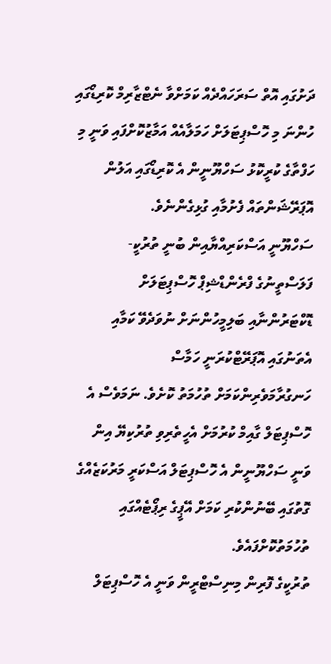ދަށުގައި އޮތް ސަރަހައްދެއް ކަމަށްވާ ނެޓްޒާރިމް ކޮރިޑޯގައި ހުންނަ މި ހޮސްޕިޓަލަށް ހަމަލާއެއް އަމާޒުކޮށްފައި ވަނީ މި ހަފްތާގެ ކުރީކޮޅު ސަހްޔޫނީން އެ ކޮރިޑޯގައި އަލުން އޮޕަރޭޝަންތައް ފެށުމާއި ގުޅިގެންނެވެ.
ސަހްޔޫނީ އަސްކަރިއްޔާއިން ބުނީ ތުރުކީ-ފަލަސްތީނުގެ ފްރެންޑްޝިޕް ހޮސްޕިޓަލަށް ޑޮކްޓަރުންނާއި ބަލިމީހުންނަށް ނުވަދެވޭ ކަމާއި އެތަނުގައި އޮޕަރޭޓްކުރަނީ ހަމާސް ހަނގުރާމަވެރިންކަމަށް ތުހުމަތު ކޮށެވެ. ނަމަވެސް އެ ހޮސްޕިޓަލް ގާއިމް ކުރުމަށް އެހީތެރިވި ތުރުކިޔޭ އިން ވަނީ ސަހްޔޫނީން އެ ހޮސްޕިޓަލް އަސްކަރީ މަރުކަޒެއްގެ ގޮތުގައި ބޭނުންކުރި ކަމަށް އޭޕީގެ ރިޕޯޓެއްގައި ތުހުމަތުކޮށްފައެވެ.
ތުރުކީގެ ފޮރިން މިނިސްޓްރީން ވަނީ އެ ހޮސްޕިޓަލް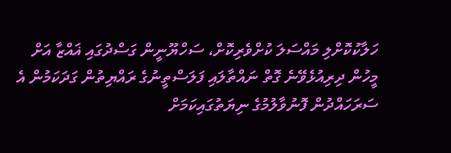ހަލާކުކޮށްލި މައްސަލަ ކުށްވެރިކޮށް، ސަހްޔޫނީން ގަސްދުގައި ޣައްޒާ އަށް މީހުން ދިރިއުޅެވޭނެ ގޮތް ނައްތާލައި ފަލަސްތީނުގެ ރައްޔިތުން ގަދަކަމުން އެ ސަރަހައްދުން ފޮނުވާލުމުގެ ނިޔަތުގައިކަމަށް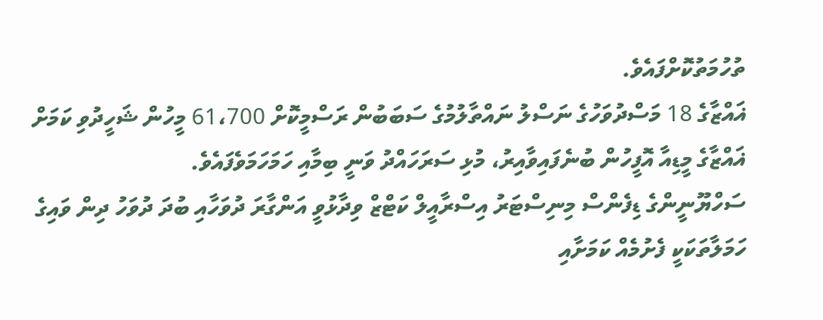ތުހުމަތުކޮށްފައެވެ.
ޣައްޒާގެ 18 މަސްދުވަހުގެ ނަސްލު ނައްތާލުމުގެ ސަބަބުން ރަސްމީކޮށް 61،700 މީހުން ޝަހީދުވި ކަމަށް ޣައްޒާގެ މީޑިއާ އޮފީހުން ބުނެފައިވާއިރު، މުޅި ސަރަހައްދު ވަނީ ބިމާއި ހަމަހަމަވެފައެވެ.
ސަހްޔޫނީންގެ ޑިފެންސް މިނިސްޓަރު އިސްރާއީލް ކަޓްޒް ވިދާޅުވީ އަންގާރަ ދުވަހާއި ބުދަ ދުވަހު ދިން ވައިގެ ހަމަލާތަކަކީ ފެށުމެއް ކަމަށާއި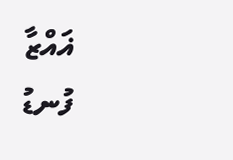ޣައްޒާ ފުނޑު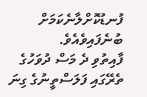ފުނޑުކޮށްލާނެކަމަށް ބުނެފައިވެއެވެ.
ފާއިތުވި ދެ މަސް ދުވަހުގެ ތެރޭގައި ފަލަސްތީނުގެ ގިނަ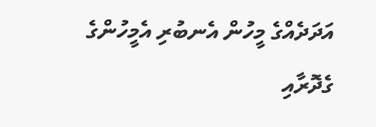އަދަދެއްގެ މީހުން އެނބުރި އެމީހުންގެ ގެދޮރާއި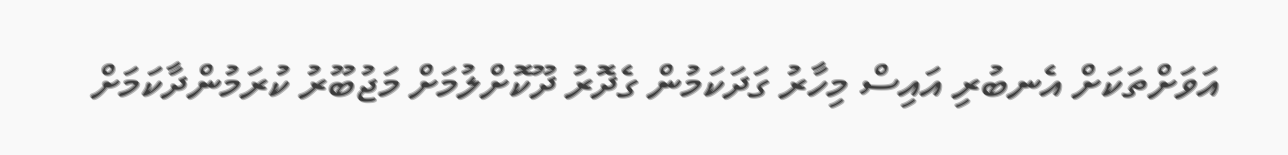އަވަށްތަކަށް އެނބުރި އައިސް މިހާރު ގަދަކަމުން ގެދޮރު ދޫކޮށްލުމަށް މަޖުބޫރު ކުރަމުންދާކަމަށް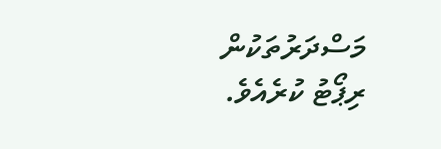މަސްދަރުތަކުން ރިޕޯޓު ކުރެއެވެ.